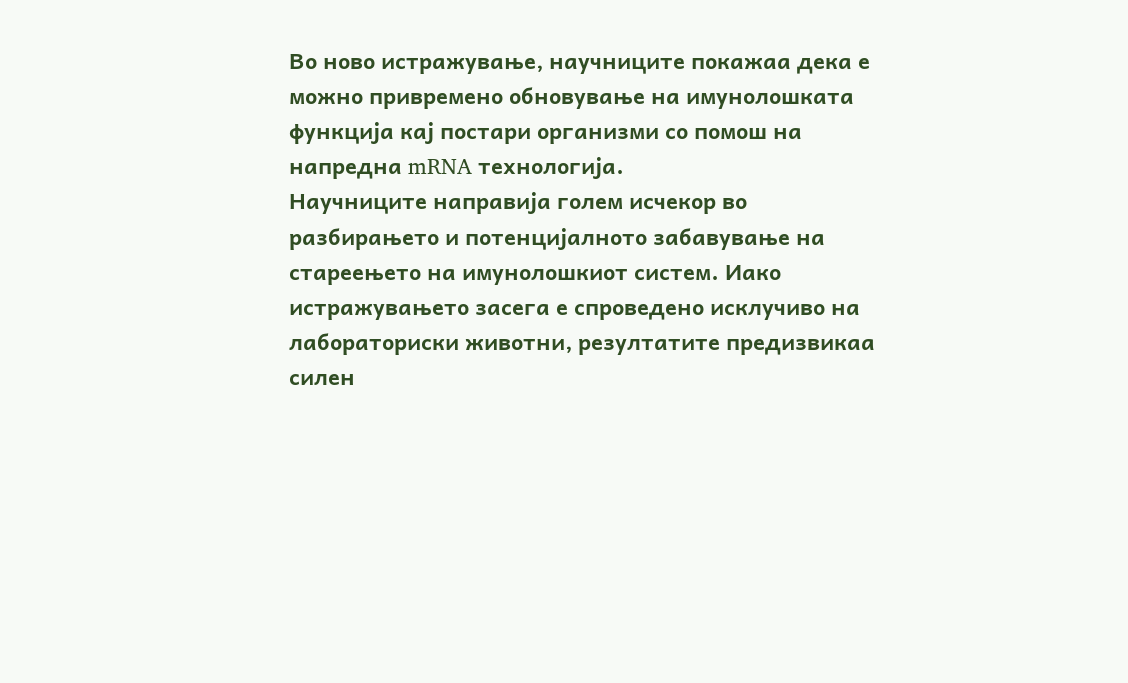Во ново истражување, научниците покажаа дека е можно привремено обновување на имунолошката функција кај постари организми со помош на напредна mRNA технологија.
Научниците направија голем исчекор во разбирањето и потенцијалното забавување на стареењето на имунолошкиот систем. Иако истражувањето засега е спроведено исклучиво на лабораториски животни, резултатите предизвикаа силен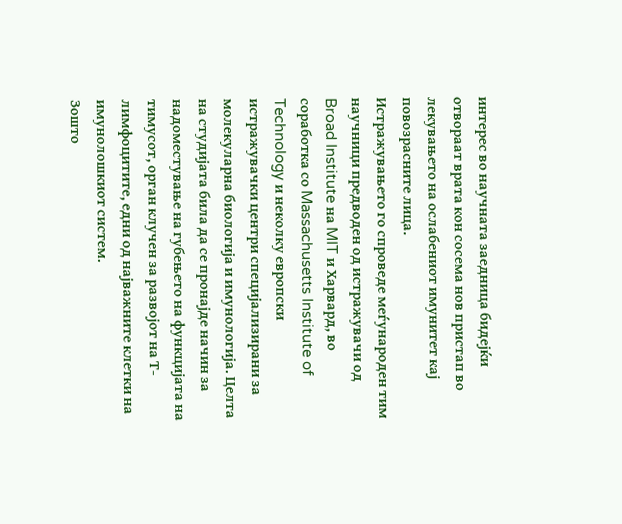интерес во научната заедница бидејќи отвораат врата кон сосема нов пристап во лекувањето на ослабениот имунитет кај повозрасните лица.
Истражувањето го спроведе меѓународен тим научници предводен од истражувачи од Broad Institute на MIT и Харвард, во соработка со Massachusetts Institute of Technology и неколку европски истражувачки центри специјализирани за молекуларна биологија и имунологија. Целта на студијата била да се пронајде начин за надоместување на губењето на функцијата на тимусот, орган клучен за развојот на Т-лимфоцитите, едни од најважните клетки на имунолошкиот систем.
Зошто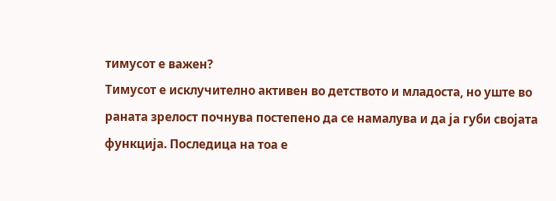тимусот е важен?
Тимусот е исклучително активен во детството и младоста, но уште во раната зрелост почнува постепено да се намалува и да ја губи својата функција. Последица на тоа е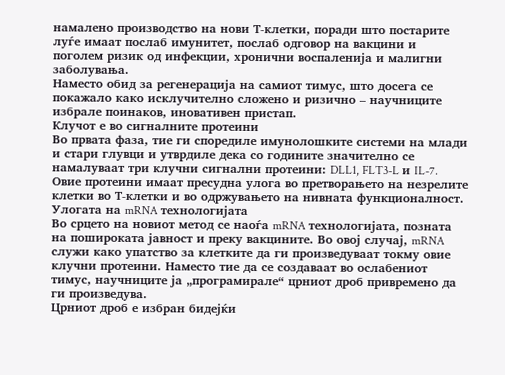намалено производство на нови Т-клетки, поради што постарите луѓе имаат послаб имунитет, послаб одговор на вакцини и поголем ризик од инфекции, хронични воспаленија и малигни заболувања.
Наместо обид за регенерација на самиот тимус, што досега се покажало како исклучително сложено и ризично – научниците избрале поинаков, иновативен пристап.
Клучот е во сигналните протеини
Во првата фаза, тие ги споредиле имунолошките системи на млади и стари глувци и утврдиле дека со годините значително се намалуваат три клучни сигнални протеини: DLL1, FLT3-L и IL-7. Овие протеини имаат пресудна улога во претворањето на незрелите клетки во Т-клетки и во одржувањето на нивната функционалност.
Улогата на mRNA технологијата
Во срцето на новиот метод се наоѓа mRNA технологијата, позната на пошироката јавност и преку вакцините. Во овој случај, mRNA служи како упатство за клетките да ги произведуваат токму овие клучни протеини. Наместо тие да се создаваат во ослабениот тимус, научниците ја „програмирале“ црниот дроб привремено да ги произведува.
Црниот дроб е избран бидејќи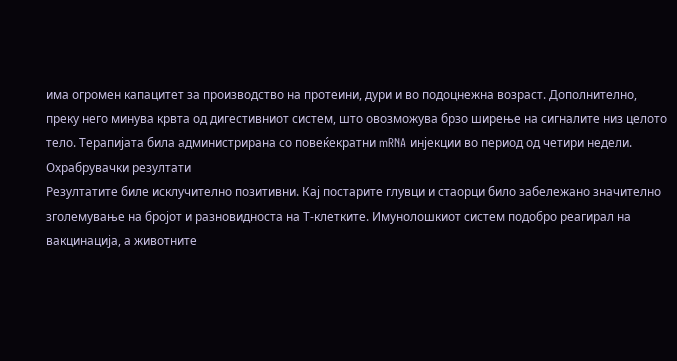има огромен капацитет за производство на протеини, дури и во подоцнежна возраст. Дополнително, преку него минува крвта од дигестивниот систем, што овозможува брзо ширење на сигналите низ целото тело. Терапијата била администрирана со повеќекратни mRNA инјекции во период од четири недели.
Охрабрувачки резултати
Резултатите биле исклучително позитивни. Кај постарите глувци и стаорци било забележано значително зголемување на бројот и разновидноста на Т-клетките. Имунолошкиот систем подобро реагирал на вакцинација, а животните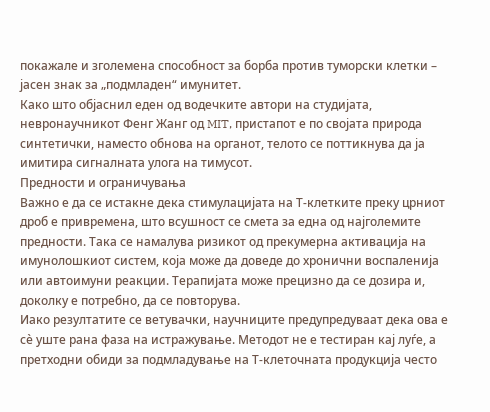покажале и зголемена способност за борба против туморски клетки – јасен знак за „подмладен“ имунитет.
Како што објаснил еден од водечките автори на студијата, невронаучникот Фенг Жанг од MIT, пристапот е по својата природа синтетички, наместо обнова на органот, телото се поттикнува да ја имитира сигналната улога на тимусот.
Предности и ограничувања
Важно е да се истакне дека стимулацијата на Т-клетките преку црниот дроб е привремена, што всушност се смета за една од најголемите предности. Така се намалува ризикот од прекумерна активација на имунолошкиот систем, која може да доведе до хронични воспаленија или автоимуни реакции. Терапијата може прецизно да се дозира и, доколку е потребно, да се повторува.
Иако резултатите се ветувачки, научниците предупредуваат дека ова е сè уште рана фаза на истражување. Методот не е тестиран кај луѓе, а претходни обиди за подмладување на Т-клеточната продукција често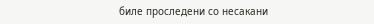биле проследени со несакани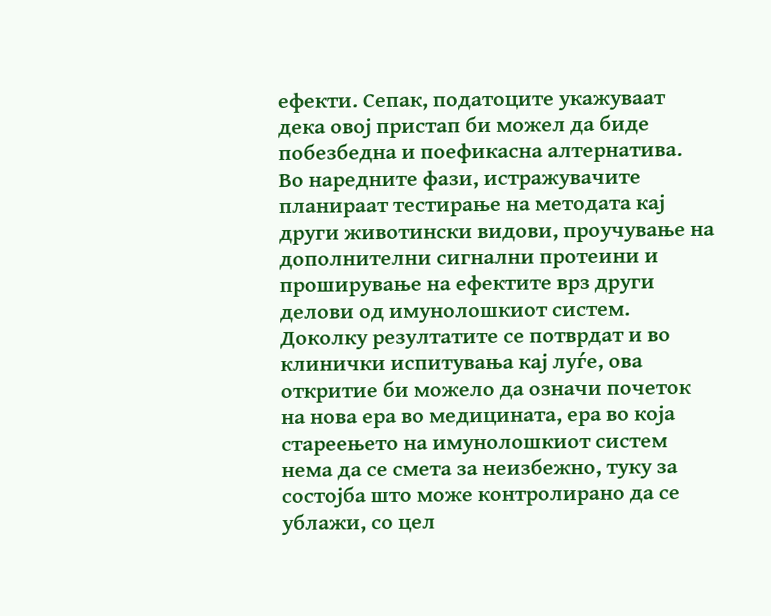ефекти. Сепак, податоците укажуваат дека овој пристап би можел да биде побезбедна и поефикасна алтернатива.
Во наредните фази, истражувачите планираат тестирање на методата кај други животински видови, проучување на дополнителни сигнални протеини и проширување на ефектите врз други делови од имунолошкиот систем. Доколку резултатите се потврдат и во клинички испитувања кај луѓе, ова откритие би можело да означи почеток на нова ера во медицината, ера во која стареењето на имунолошкиот систем нема да се смета за неизбежно, туку за состојба што може контролирано да се ублажи, со цел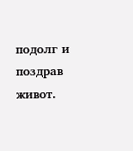подолг и поздрав живот.